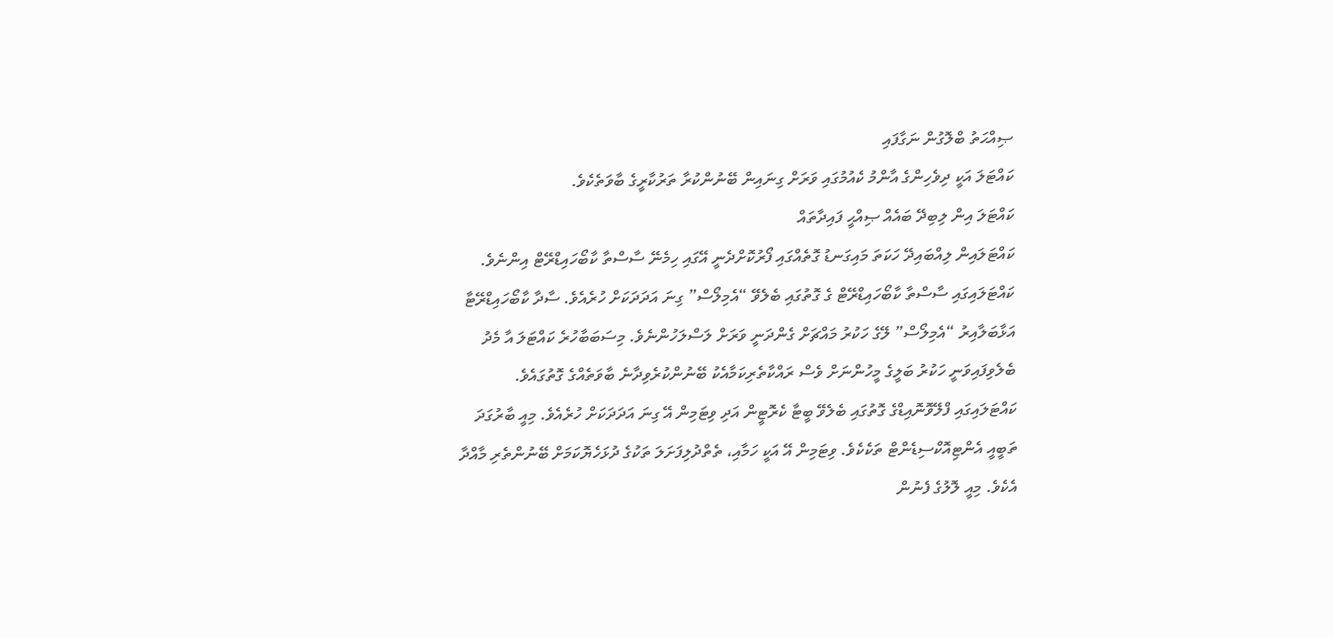ޞިއްޙަތު ބްލޮގުން ނަގާފައި
ކައްޓަލަ އަކީ ދިވެހިންގެ އާންމު ކެއުމުގައި ވަރަށް ގިނައިން ބޭނުންކުރާ ތަރުކާރީގެ ބާވަތެކެވެ.
ކައްޓަލަ އިން ލިބިދޭ ބައެއް ޞިއްޙީ ފައިދާތައް
ކައްޓަލައިން ލިއްބައިދޭ ހަކަތަ މައިގަނޑު ގޮތެއްގައި ފޯރުކޮށްދެނީ އޭގައި ހިމެނޭ ސާސްތާ ކާބޯހައިޑްރޭޓް އިންނެވެ. ކައްޓަލައިގައި ސާސްތާ ކާބޯހައިޑްރޭޓް ގެ ގޮތުގައި ބެލެވޭ “އެމިލޯސް” ގިނަ އަދަދަކަށް ހުރެއެވެ. ސާދާ ކާބޯހައިޑްރޭޓާ އަޅާބަލާއިރު “އެމިލޯސް” ލޭގެ ހަކުރު މައްޗަށް ގެންދަނީ ވަރަށް ލަސްލަހުންނެވެ. މިސަބަބާހުރެ ކައްޓަލަ އާ މެދު ބެލެވިފައިވަނީ ހަކުރު ބަލީގެ މީހުންނަށް ވެސް ރައްކާތެރިކަމާއެކު ބޭނުންކުރެވިދާނެ ބާވަތެއްގެ ގޮތުގައެވެ.
ކައްޓަލައިގައި ފްލޭވޮނޮއިޑްގެ ގޮތުގައި ބެލެވޭ ބީޓާ ކެރޮޓީން އަދި ވިޓަމިން އޭ ގިނަ އަދަދަކަށް ހުރެއެވެ. މިއީ ބާރުގަދަ ތަބީއީ އެންޓިއޮކްސިޑެންޓް ތަކެކެވެ. ވިޓަމިން އޭ އަކީ ހަމާއި، ތެތްދުލިފަށަލަ ތަކުގެ ދުޅަހެޔޮކަމަށް ބޭނުންތެރި މާއްދާ އެކެވެ. މިއީ ލޮލުގެ ފެނުން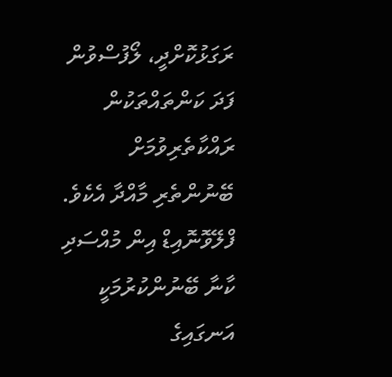ރަގަޅުކޮށްދީ، ލޯފުސްވުން ފަދަ ކަންތައްތަކުން ރައްކާތެރިވުމަށް ބޭނުންތެރި މާއްދާ އެކެވެ. ފްލޭވޮނޮއިޑް އިން މުއްސަދި ކާނާ ބޭނުންކުރުމަކީ އަނގައިގެ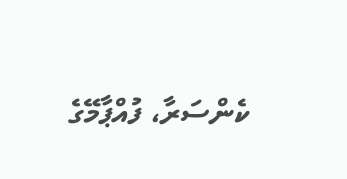ކެންސަރާ، ފުއްޕާމޭގެ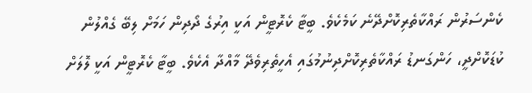ކެންސަރުން ރައްކާތެރިކޮށްދޭނެ ކަމެކެވެ. ބީޓާ ކެރޮޓީން އަކީ އިރުގެ ދޯދިން ހަމަށް ލިބޭ ގެއްލުން ކުޑަކޮށްދީ، ހަންގަނޑު ރައްކާތެރިކޮށްދިނުމުގައި އެހީތެރިވެދޭ މާއްދާ އެކެވެ. ބީޓާ ކެރޮޓީން އަކީ ލޮލަށް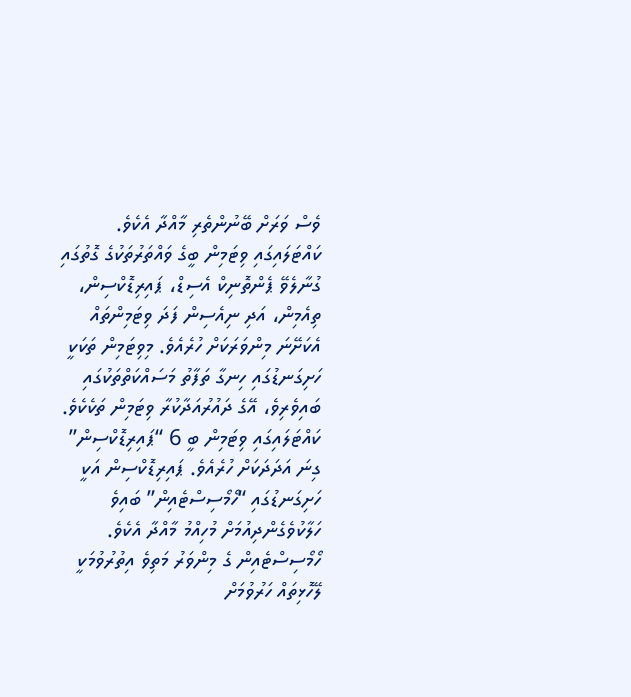ވެސް ވަރަށް ބޭނުންތެރި މާއްދާ އެކެވެ.
ކައްޓަލައިގައި ވިޓަމިން ބީގެ ވައްތަރުތަކުގެ ގޮތުގައި ގުނާލެވޭ ޕެންތޮނިކް އެސިޑް، ޕައިރިޑޮކްސިން، ތިއެމިން، އަދި ނިއެސިން ފަދަ ވިޓަމިންތައް އެކަށޭނަ މިންވަރަކަށް ހުރެއެވެ. މިވިޓަމިން ތަކަކީ ހަށިގަނޑުގައި ހިނގާ ތަފާތު މަސައްކަތްތަކުގައި ބައިވެރިވެ، އޭގެ ދައުރުއަދާކުރާ ވިޓަމިން ތަކެކެވެ.
ކައްޓަލައިގައި ވިޓަމިން ބީ 6 “ޕައިރިޑޮކްސިން” ގިނަ އަދަދަކަށް ހުރެއެވެ. ޕައިރިޑޮކްސިން އަކީ ހަށިގަނޑުގައި “ހޯމޯސިސްޓެއިން” ބައިވެ ހަލާކުވެގެންދިއުމަށް މުހިއްމު މާއްދާ އެކެވެ. ހޯމޯސިސްޓެއިން ގެ މިންވަރު މަތިވެ އިތުރުވުމަކީ ލޭހޮޅިތައް ހަރުވުމަށް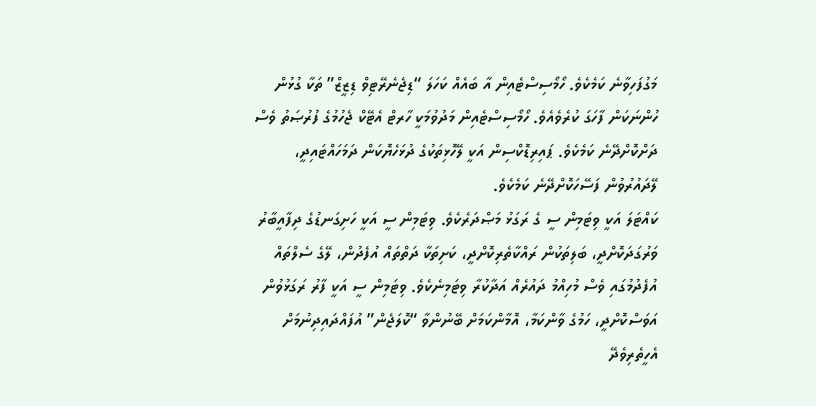މަގުފަހިވާނެ ކަމެކެވެ. ހޯމޯސިސްޓެއިން އާ ބައެއް ކަހަލަ “ޑިޖެނެރޭޓިވް ޑިޒީޒް” ތަކާ ގުޅުން ހުންނަކަން ފާހަގަ ކުރެވެއެވެ. ހޯމޯސިސްޓެއިން މަދުވުމަކީ ހާރޓް އެޓޭކް ޖެހުމުގެ ފުރުޞަތު ވެސް ދަށްކޮށްދޭނެ ކަމެކެވެ. ޕައިރިޑޮކްސިން އަކީ ލޭހޮޅިތަކުގެ ދުޅަހެޔޮކަން ދަމަހައްޓައިދީ، ލޭދައުރުވުން ފަސޭހަކޮށްދޭނެ ކަމެކެވެ.
ކައްޓަލަ އަކީ ވިޓަމިން ސީ ގެ ރަގަޅު މަޞްދަރެކެވެ. ވިޓަމިން ސީ އަކީ ހަށިގަނޑުގެ ދިފާއީބާރު ވަރުގަދަކޮށްދީ، ބަލިތަކުން ރައްކާތެރިކޮށްދީ، ކަށިތަކާ ދަތްތައް އުފެދުން، ލޭގެ ސެލްތައް އުފެދުމުގައި ވެސް މުހިއްމު ދައުރެއް އަދާކުރާ ވިޓަމިނެކެވެ. ވިޓަމިން ސީ އަކީ ފާރު ރަގަޅުވުން އަވަސްކޮށްދީ، ހަމުގެ ވާންކަމާ، އޮމާންކަމަށް ބޭނުންވާ “ކޮލަޖެން” އުފައްދައިދިނުމަށް އެހީތެރިވެދޭ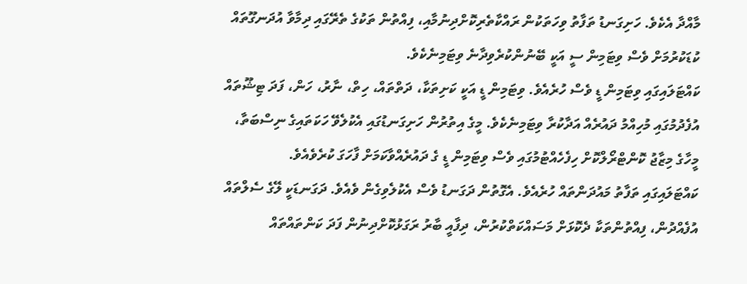މާއްދާ އެކެވެ. ހަށިގަނޑު ތަފާތު ވިހަތަކުން ރައްކާތެރިކޮށްދިނުމާއި، ފިއްތުން ތަކުގެ ތެރޭގައި ދިމާވާ އުދަނގޫތައް ކުޑަކުރުމަށް ވެސް ވިޓަމިން ސީ އަކީ ބޭނުންކުރެވިދާނެ ވިޓަމިނެކެވެ.
ކައްޓަލައިގައި ވިޓަމިން ޑީ ވެސް ހުރެއެވެ. ވިޓަމިން ޑީ އަކީ ކަށިތަކާ، ދަތްތައް، ހިތް، ނާރު، ހަން، ފަދަ ޓިޝޫތައް އުފެދުމުގައި މުހިއްމު ދައުރެއް އަދާކުރާ ވިޓަމިނެކެވެ. މީގެ އިތުރުން ހަށިގަނޑުގައި އެކުލެވޭ ހަކަތައިގެ ނިސްބަތާ، މީހާގެ މިޒާޖު ކޮންޓްރޯލްކޮށް ހިފެހެއްޓުމުގައި ވެސް ވިޓަމިން ޑީ ގެ ދައުރެއްވާކަމަށް ފާހަގަ ކުރެވެއެވެ.
ކައްޓަލައިގައި ތަފާތު މައުދަންތައް ހުރެއެވެ. އެގޮތުން ދަގަނޑު ވެސް އެކުލެވިގެން ވެއެވެ. ދަގަނޑަކީ ލޭގެ ސެލްތައް އުފެއްދުން، ފިއްތުންތަކާ ދެކޮޅަށް މަސައްކަތްކުރުން، ދިފާއީ ބާރު ރަގަޅުކޮށްދިނުން ފަދަ ކަންތައްތައް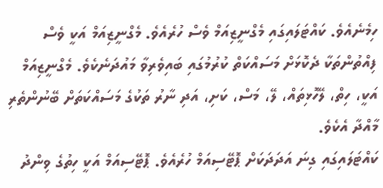ހިމެނެއެވެ. ކައްޓަލައިގައި މެގްނީޒިއަމް ވެސް ހުރެއެވެ. މެގްނީޒިއަމް އަކީ ވެސް ފިއްތުންތަކާ ދެކޮޅަށް މަސައްކަތް ކުރުމުގައި ބައިވެރިވާ މައުދަނެކެވެ. މެގްނީޒިއަމް އަކީ، ހިތް، ލޭހޮޅިތައް، ލޭ، މަސް، ކަށި، އަދި ނާރު ތަކުގެ މަސައްކަތަށް ބޭނުންތެރި މާއްދާ އެކެވެ.
ކައްޓަލައިގައި ގިނަ އަދަދަކަށް ޕޮޓޭސިއަމް ހުރެއެވެ. ޕޮޓޭސިއަމް އަކީ ހިތުގެ ވިންދު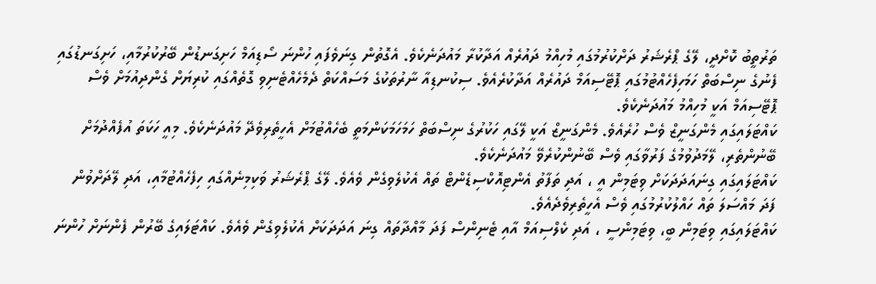ތަރުތީބު ކޮށްދީ، ލޭގެ ޕްރެޝަރު ދަށްކުރުމުގައި މުހިއްމު ދައުރެއް އަދާކުރާ މައުދަނެކެވެ. އެގޮތުން ގިނަވެފައި ހުންނަ ސޯޑިއަމް ހަށިގަނޑުން ބޭރުކުރުމާއި، ހަށިގަނޑުގައި ފެނުގެ ނިސްބަތް ހަމަހިފެހެއްޓުމުގައި ޕޮޓޭސިއަމް ދައުރެއް އަދާކުރެއެވެ. ސިކުނޑިއާ ނާރުތަކުގެ މަސައްކަތް ދެމެހެއްޓެނިވި ގޮތެއްގައި ކުރިޔަށް ގެންދިއުމަށް ވެސް ޕޮޓޭސިއަމް އަކީ މުހިއްމު މައުދަނެކެވެ.
ކައްޓަލައިގައި މެންގަނީޒް ވެސް ހުރެއެވެ. މެންގަނީޒް އަކީ ލޭގައި ހަކުރުގެ ނިސްބަތް ހަމަހަމަކަންމަތީ ބެހެއްޓުމަށް އެހީތެރިވެދޭ މައުދަނެކެވެ. މިއީ ހަކަތަ އުފެއްދުމަށް ބޭނުންތެރި، ލޭމަދުވުމުގެ ފަރުވާގައި ވެސް ބޭނުންކުރެވޭ މައުދަނެކެވެ.
ކައްޓަލައިގައި ގިނައަދަދަކަށް ވިޓަމިން އީ ، އަދި ތަފާތު އެންޓިއޮކްސިޑެންޓް ތައް އެކުލެވިގެން ވެއެވެ. ލޭގެ ޕްރެޝަރު ވަކިމިނެއްގައި ހިފެހެއްޓުމާއި، އަދި ލޭދަށްވުން ފަދަ މައްސަލަ ތައް ހައްލުކުރުމުގައި ވެސް އެހީތެރިވެދެއެވެ.
ކައްޓަލައިގައި ވިޓަމިން ބީ، ވިޓަމިންސީ ، އަދި ކެލްސިއަމް އާއި ޓެނިންސް ފަދަ މާއްދާތައް ގިނަ އަދަދަކަށް އެކުލެވިގެން ވެއެވެ. ކައްޓަލައިގެ ބޭރުން ފެންނަށް ހުންނަ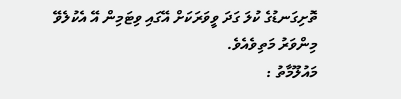ތޮށިގަނޑުގެ ކުލަ ގަދަ ވީވަރަކަށް އޭގައި ވިޓަމިން އޭ އެކުލެވޭ މިންވަރު މަތިވެއެވެ.
މައުލޫމާތު :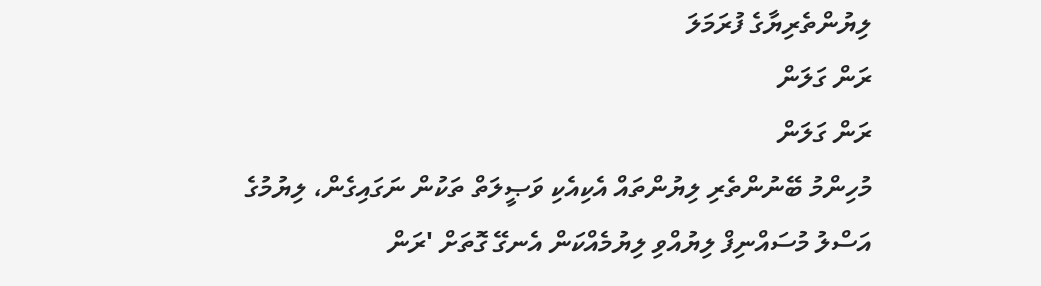ލިޔުންތެރިޔާގެ ފުރަމަލަ
ރަން ގަލަން
ރަން ގަލަން
މުހިންމު ބޭނުންތެރި ލިޔުންތައް އެކިއެކި ވަޞީލަތް ތަކުން ނަގައިގެން، ލިޔުމުގެ އަސްލު މުސައްނިފް ލިޔުއްވި ލިޔުމެއްކަން އެނގޭ ގޮތަށް 'ރަން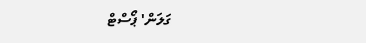ގަލަން' ޕޯސްޓް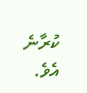ކުރާނެ އެވެ.